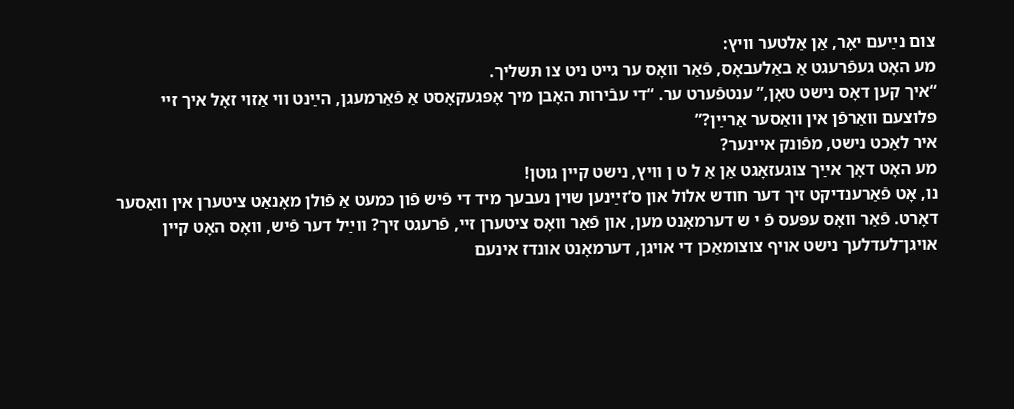צום נײַעם יאָר, אַן אַלטער וויץ:
מע האָט געפֿרעגט אַ באַלעבאָס, פֿאַר וואָס ער גייט ניט צו תּשליך.
“איך קען דאָס נישט טאָן,” ענטפֿערט ער. “די עבֿירות האָבן מיך אָפּגעקאָסט אַ פֿאַרמעגן, הײַנט ווי אַזוי זאָל איך זיי פּלוצעם וואַרפֿן אין וואַסער אַרײַן?”
איר לאַכט נישט, מפֿונק איינער?
מע האָט דאָך אײַך צוגעזאָגט אַן אַ ל ט ן וויץ, נישט קיין גוטן!
נו, אָט פֿאַרענדיקט זיך דער חודש אלול און ס’זײַנען שוין נעבעך מיד די פֿיש פֿון כּמעט אַ פֿולן מאָנאַט ציטערן אין וואַסער דאָרט. פֿאַר וואָס עפּעס פֿ י ש דערמאָנט מען, און פֿאַר וואָס ציטערן זיי, פֿרעגט זיך? ווײַל דער פֿיש, וואָס האָט קיין אויגן־לעדלעך נישט אויף צוצומאַכן די אויגן, דערמאָנט אונדז אינעם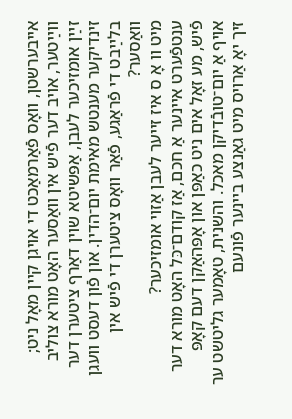אייבערשטן, וואָס פֿאַרמאַכט די אויגן קיין מאָל ניט; ווײַטער, אויב דער פֿיש אין וואַסער האָט מורא צוליב זײַן אומזיכער לעבן, אַפּשיטא שוין דאַרף ציטערן דער זינדיקער מענטש מאימת יום־הדין. און פֿון דעסט וועגן בלײַבט די פֿראַגע, פֿאַר וואָס ציטערן די פֿיש אין וואַסער?
מיט וו אָ ס איז זייער לעבן אַזוי אומזיכער?
ענטפֿערט איינער אַ חכם, אַז קודם־כּל האָט מורא דער פֿיש, מע זאָל אים ניט כאַפּן און אָפּהאַקן דעם קאָפּ אויף אַ יום־טובֿדיקן מאכל. והשנית, טאָמער גליטשט ער זיך יאָ אַרויס מיט גאַנצע ביינער פֿונעם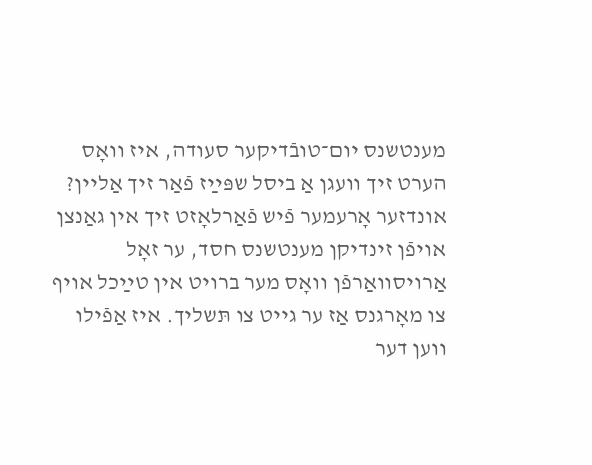מענטשנס יום־טובֿדיקער סעודה, איז וואָס הערט זיך וועגן אַ ביסל שפּײַז פֿאַר זיך אַליין? אונדזער אָרעמער פֿיש פֿאַרלאָזט זיך אין גאַנצן אויפֿן זינדיקן מענטשנס חסד, ער זאָל אַרויסוואַרפֿן וואָס מער ברויט אין טײַכל אויף צו מאָרגנס אַז ער גייט צו תּשליך. איז אַפֿילו ווען דער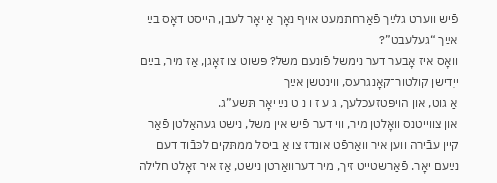פֿיש ווערט גלײַך פֿאַרחתמעט אויף נאָך אַ יאָר לעבן, הייסט דאָס בײַ אײַך “געלעבט”?
וואָס איז אָבער דער נימשל פֿונעם משל? פּשוט צו זאָגן, אַז מיר, בײַם ייִדישן קולטור־קאָנגרעס, ווינטשן אײַך
אַ גוט, און הויפּטזעכלעך, ג ע ז ו נ ט נײַ יאָר תּשע”ג.
און צווייטנס וואָלטן מיר, ווי דער פֿיש אין משל, נישט געהאַלטן פֿאַר קיין עבֿירה ווען איר וואַרפֿט אונדז צו אַ ביסל ממתּקים לכּבֿוד דעם נײַעם יאָר. פֿאַרשטייט זיך, מיר דערוואַרטן נישט, אַז איר זאָלט חלילה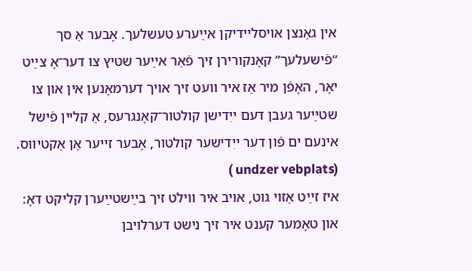אין גאַנצן אויסליידיקן אײַערע טעשלעך. אָבער אַ סך “פֿישעלעך” קאָנקורירן זיך פֿאַר אײַער שטיץ צו דער־אָ צײַט יאָר, האָפֿן מיר אַז איר וועט זיך אויך דערמאָנען אין און צו שטײַער געבן דעם ייִדישן קולטור־קאָנגרעס, אַ קליין פֿישל אינעם ים פֿון דער ייִדישער קולטור, אָבער זייער אַן אַקטיווס. (undzer vebplats )
איז זײַט אַזוי גוט, אויב איר ווילט זיך בײַשטײַערן קליקט דאָ:
און טאָמער קענט איר זיך נישט דערלויבן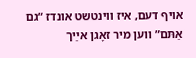אויף דעם, איז ווינטשט אונדז “גם אַתּם” ווען מיר זאָגן אײַך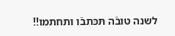לשנה טובֿה תּכּתבֿו ותחתמו!!